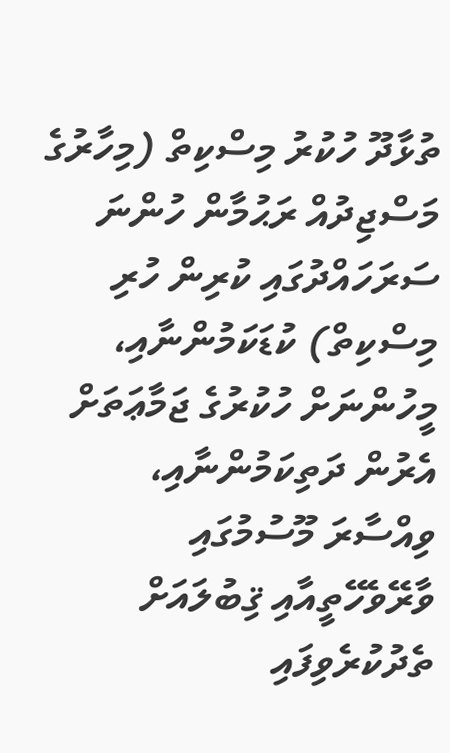ތުޅާދޫ ހުކުރު މިސްކިތް (މިހާރުގެ މަސްޖިދުއް ރަޙުމާން ހުންނަ ސަރަހައްދުގައި ކުރިން ހުރި މިސްކިތް) ކުޑަކަމުންނާއި، މީހުންނަށް ހުކުރުގެ ޖަމާޢަތަށް އެރުން ދަތިކަމުންނާއި، ވިއްސާރަ މޫސުމުގައި ވާރޭވެހޭތީއާއި ޤިބުލައަށް ތެދުކުރެވިފައި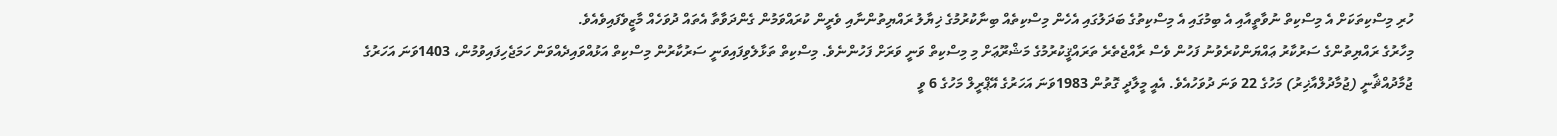ހުރި މިސްކިތަކަށް އެ މިސްކިތް ނުވާތީއާއި އެ ބިމުގައި އެ މިސްކިތުގެ ބަދަލުގައި އެހެން މިސްކިތެއް ބިނާކުރުމުގެ ޚިޔާލު ރައްޔިތުންނާއި ވެރީން ކުރައްވަމުން ގެންދަވާތާ އެތައް ދުވަހެއް މާޒީވެފައިވެއެވެ.
މިހާރުގެ ރައްޔިތުންގެ ސަރުކާރު ޢައްޔަންކުރެވުނު ފަހުން ވެސް ރާއްޖެތެރެ ތަރައްޤީކުރުމުގެ މަޝްރޫޢަށް މި މިސްކިތް ވަނީ ވަރަށް ފަހުންނެވެ. މިސްކިތް ތަޅާލެވިފައިވަނީ ސަރުކާރުން މިސްކިތް އަޅުއްވައިދެއްވަން ހަމަޖެހިފައިވުމުން، 1403ވަނަ އަހަރުގެ ޖުމާދުއްޘާނީ (ޖުމާދުލްއާޚިރު) މަހުގެ 22 ވަނަ ދުވަހުއެވެ. އެއީ މީލާދީ ގޮތުން 1983ވަނަ އަހަރުގެ އޭޕްރީލް މަހުގެ 6 ވީ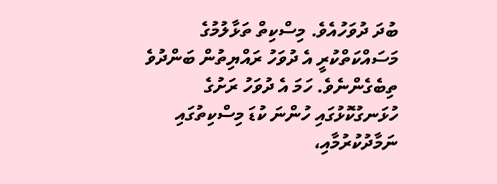ބުދަ ދުވަހުއެވެ. މިސްކިތް ތަޅާލުމުގެ މަސައްކަތްކުރީ އެ ދުވަހު ރައްޔިތުން ބަންދުވެ ތިބެގެންނެވެ. ހަމަ އެ ދުވަހު ރަށުގެ ހުޅަނގުކޮޅުގައި ހުންނަ ކުޑަ މިސްކިތުގައި ނަމާދުކުރުމާއި،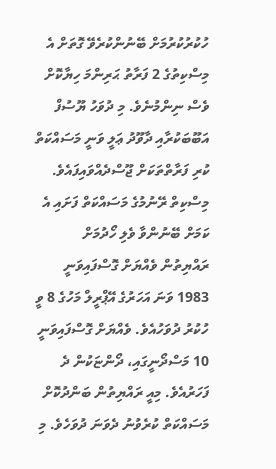ހުކުރުކުރުމަށް ބޭނުންކުރެވޭ ގޮތަށް އެ މިސްކިތުގެ 2 ފަރާތު ޙަރިންމަ ހިޔާކޮށް ވެސް ނިންމުނެވެ. މި ދުވަހު ޔޫސުފް އަބޫބަކުރާއި ދާވޫދު ޢަލީ ވަނީ މަސައްކަތް ކުރި ފަރާތްތަކަށް ޖޫސްދެއްވައިފައެވެ.
މިސްކިތް ރޭނުމުގެ މަސައްކަތް ފަށައި އެ ކަމަށް ބޭނުންވާ ވެލި ހޯދުމަށް ރައްޔިތުން ވެއްޔަށް ގޮސްފައިވަނީ 1983 ވަނަ އަހަރުގެ އޭޕްރީލް މަހުގެ 8 ވީ ހުކުރު ދުވަހުއެވެ. ވެއްޔަށް ގޮސްފައިވަނީ 10 މަސްދޯނީގައި، ދޯންޏަކުން ދެ ފަހަރުއެވެ. މިއީ ރައްޔިތުން ބަންދުކޮށް މަސައްކަތް ކުރެވުނު ދެވަނަ ދުވަހެވެ. މި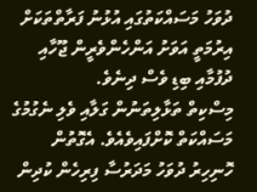ދުވަހު މަސައްކަތުގައި އުޅުނު ފަރާތްތަކަށް އިރުމަތީ އަވަށު އަންހެންވެރީން ޖޫހާއި ދުފުމާއި ބިޑި ވެސް ދިނެވެ.
މިސްކިތް ތަޅާލިތަނުން ގަލާއި ވެލި ނެގުމުގެ މަސައްކަތް ކޮށްފައިވެއެވެ. އެގޮތުން ހޮނިހިރު ދުވަހު މަދަރުސާ ފިރިހެން ކުދިން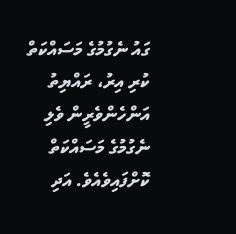ގައު ނެގުމުގެ މަސައްކަތް ކުރި އިރު، ރައްޔިތު އަންހެންވެރީން ވެލި ނެގުމުގެ މަސައްކަތް ކޮށްފައިވެއެވެ. އަދި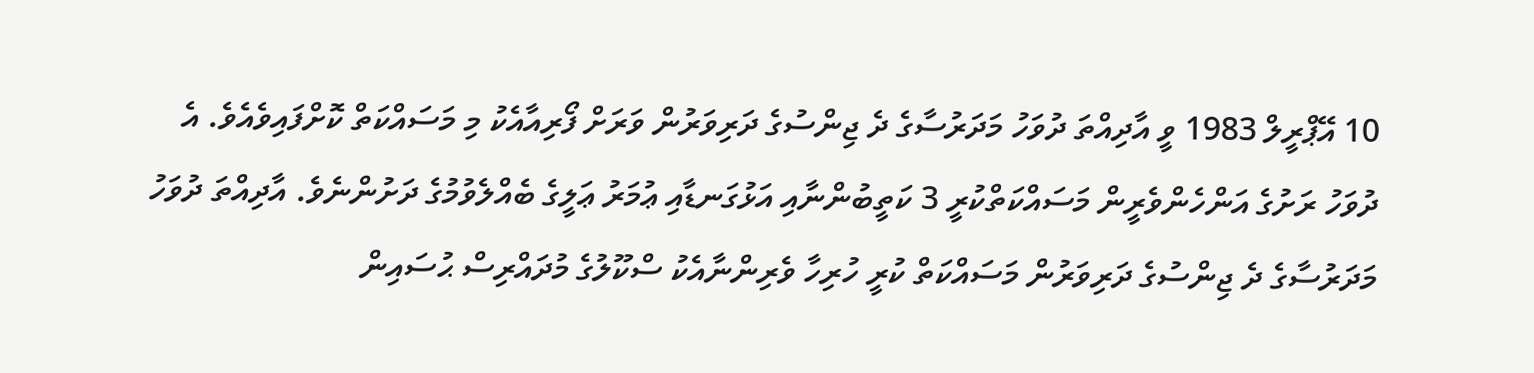10 އޭޕްރީލް 1983 ވީ އާދިއްތަ ދުވަހު މަދަރުސާގެ ދެ ޖިންސުގެ ދަރިވަރުން ވަރަށް ފޯރިއާއެކު މި މަސައްކަތް ކޮށްފައިވެއެވެ. އެ ދުވަހު ރަށުގެ އަންހެންވެރީން މަސައްކަތްކުރީ 3 ކަތީބުންނާއި އަޅުގަނޑާއި ޢުމަރު ޢަލީގެ ބެއްލެވުމުގެ ދަށުންނެވެ. އާދިއްތަ ދުވަހު މަދަރުސާގެ ދެ ޖިންސުގެ ދަރިވަރުން މަސައްކަތް ކުރީ ހުރިހާ ވެރިންނާއެކު ސްކޫލުގެ މުދައްރިސް ޙުސައިން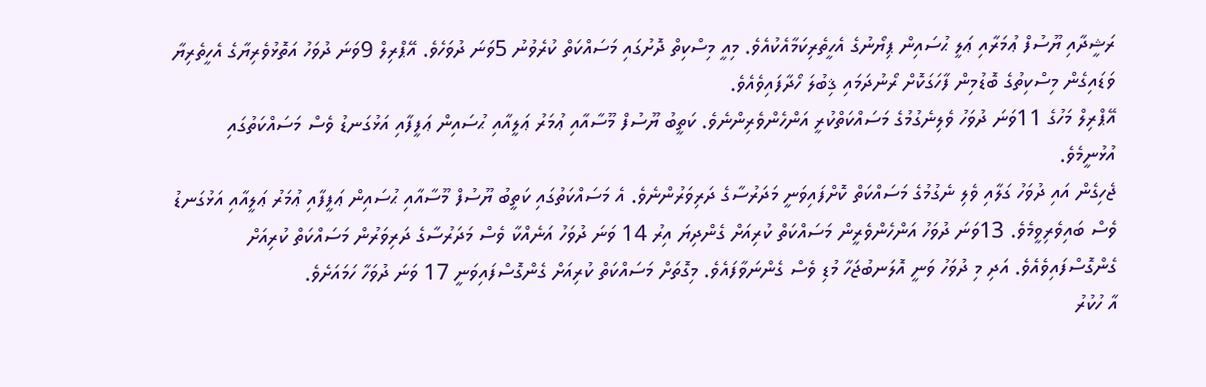ރަޝީދާއި ޔޫސުފް ޢުމަރާއި ޢަލީ ޙުސައިން ޕިޔޯނުގެ އެހީތެރިކަމާއެކުއެވެ. މިއީ މިސްކިތް ދޮށުގައި މަސައްކަތް ކުރެވުނު 5ވަނަ ދުވަހެވެ. އޭޕްރިލް 9ވަނަ ދުވަހު އަތޮޅުވެރިޔާގެ އެހީތެރިޔާ ވަޑައިގެން މިސްކިތުގެ ބޮޑުމިން ފާހަގަކޮށް ރޯނުދަމައި ޤިބުލަ ހޯދާފައިވެއެވެ.
އޭޕްރިލް މަހުގެ 11ވަނަ ދުވަހު ވެލިނެގުމުގެ މަސައްކަތްކުރީ އަންހެންވެރިންނެވެ. ކަތީބު ޔޫސުފް މޫސާއާއި ޢުމަރު ޢަލީއާއި ޙުސައިން ޢަފީފާއި އަޅުގަނޑު ވެސް މަސައްކަތުގައި އުޅުނީމެވެ.
ޖެހިގެން އައި ދުވަހު ގަލާއި ވެލި ނެގުމުގެ މަސައްކަތް ކޮށްފައިވަނީ މަދަރުސާގެ ދަރިވަރުންނެވެ. އެ މަސައްކަތުގައި ކަތީބު ޔޫސުފް މޫސާއާއި ޙުސައިން ޢަފީފާއި ޢުމަރު ޢަލީއާއި އަޅުގަނޑު ވެސް ބައިވެރިވީމެވެ. 13ވަނަ ދުވަހު އަންހެންވެރީން މަސައްކަތް ކުރިއަށް ގެންދިޔަ އިރު 14 ވަނަ ދުވަހު އަނެއްކާ ވެސް މަދަރުސާގެ ދަރިވަރުން މަސައްކަތް ކުރިއަށް ގެންގޮސްފައިވެއެވެ. އަދި މި ދުވަހު ވަނީ އޮލަނބުޖަހާ މުޑި ވެސް ގެންނަވާފައެވެ. މިގޮތަށް މަސައްކަތް ކުރިއަށް ގެންގޮސްފައިވަނީ 17 ވަނަ ދުވަހާ ހަމައަށެވެ.
އާ ހުކުރު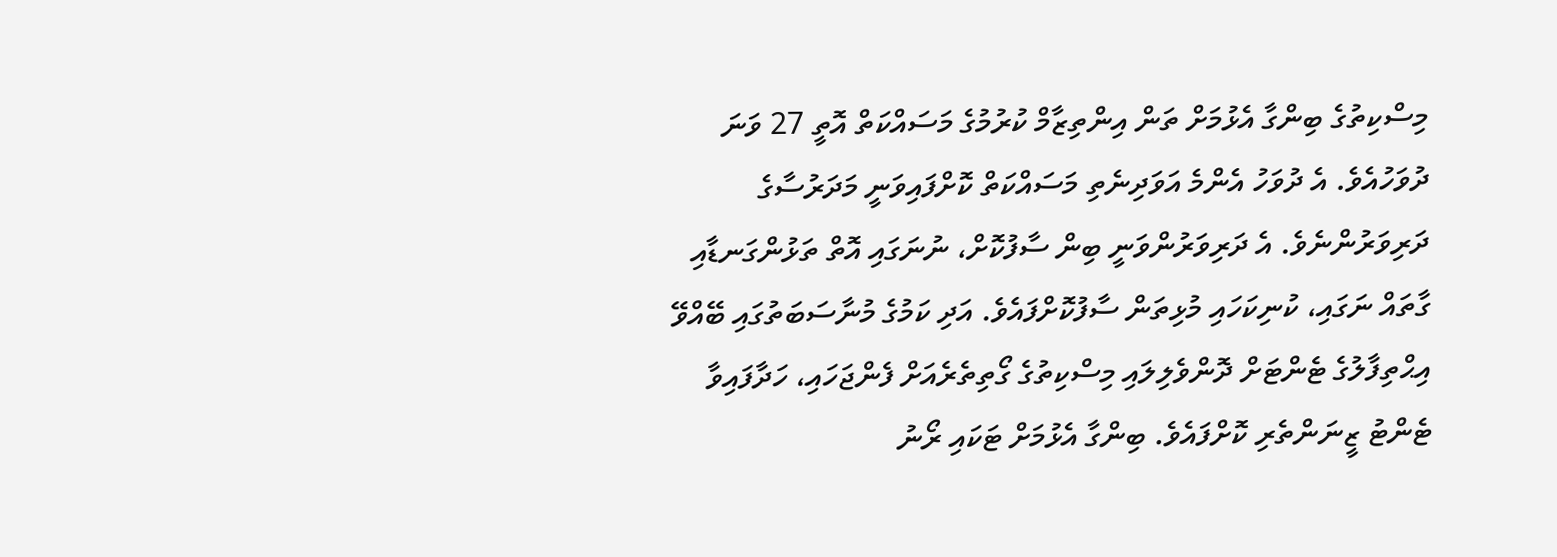މިސްކިތުގެ ބިންގާ އެޅުމަށް ތަން އިންތިޒާމް ކުރުމުގެ މަސައްކަތް އޮތީ 27 ވަނަ ދުވަހުއެވެ. އެ ދުވަހު އެންމެ އަވަދިނެތި މަސައްކަތް ކޮށްފައިވަނީ މަދަރުސާގެ ދަރިވަރުންނެވެ. އެ ދަރިވަރުންވަނީ ބިން ސާފުކޮށް، ނުނަގައި އޮތް ތަޅުންގަނޑާއި ގާތައް ނަގައި، ކުނިކަހައި މުޅިތަން ސާފުކޮށްފައެވެ. އަދި ކަމުގެ މުނާސަބަތުގައި ބޭއްވޭ އިޙްތިފާލުގެ ޓެންޓަށް ދޮންވެލިލައި މިސްކިތުގެ ގޯތިތެރެއަށް ފެންޖަހައި، ހަދާފައިވާ ޓެންޓު ޒީނަންތެރި ކޮށްފައެވެ. ބިންގާ އެޅުމަށް ޓަކައި ރޯނު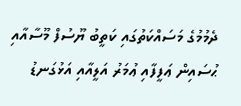ދެމުމުގެ މަސައްކަތުގައި ކަތީބު ޔޫސުފް މޫސާއާއި ޙުސައިން ޢަފީފާއި ޢުމަރު އަލީއާއި އަޅުގަނޑު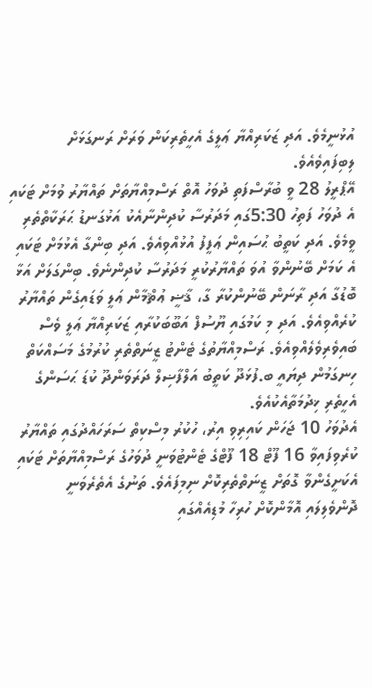އުޅުނީމެވެ. އަދި ޒަކަރިއްޔާ ޢަލީގެ އެހީތެރިކަން ވަރަށް ރަނގަޅަށް ލިބިފައިވެއެވެ.
އޭޕްރީލު 28 ވީ ބުރާސްފަތި ދުވަހު އޮތް ރަސްމިއްޔާތަށް ތައްޔާރު ވުމަށް ޓަކައި އެ ދުވަހު ފަތިހު 5:30ގައި މަދަރުސާ ކުދިންނާއެކު އަޅުގަނޑު ޙަރަކާތްތެރި ވީމެވެ. އަދި ކަތީބު ޙުސައިން ޢަފީފު އުޅުއްވިއެވެ. އަދި ބިންގާ އެޅުމަށް ޓަކައި އެ ކަމަށް ބޭނުންވާ އުވަ ތައްޔާރުކުރީ މަދަރުސާ ކުދިންނެވެ. ބިންގަލަށް އަޅާ ބޮޑުގާ އަދި ރާނަން ބޭނުންކުރާ ގާ، ޤާޟީ ޢުޘްމާން ޢަލީ ވަޑައިގެން ތައްޔާރު ކުރެއްވިއެވެ. އަދި މި ކަމުގައި ޔޫސުފް އަބޫބަކުރާއި ޒަކަރިއްޔާ ޢަލީ ވެސް ބައިވެރިވެލެއްވިއެވެ. ރަސްމިއްޔާތުގެ ޓެންޓު ޒީނަތްތެރި ކުރުމުގެ މަސައްކަތް ހިނގަމުން ދިޔައީ ބ.ފުޅަދޫ ކަތީބު އަލްފާޟިލް ދަރަވަންދޫ ކުޑަ ޙަސަންގެ އެހީތެރި ޚިދުމަތާއެކުއެވެ.
އެދުވަހު 10 ޖަހަން ކައިރިވި އިރު، ހުކުރު މިސްކިތް ސަރަހައްދުގައި ތައްޔާރު ކުރެވިފައިވާ 16 ފޫޓް 18 ފޫޓްގެ ޓެންޓުވަނީ ދުވަހުގެ ރަސްމިއްޔާތަށް ޓަކައި އެކަށީގެންވާ ގޮތަށް ޒީނަތްތެރިކޮށް ނިމިފައެވެ. ތަނުގެ އެތެރެވަނީ ދޮންވެލިލައި އޮމާންކޮށް ހުރިހާ މުޑިއެއްގައި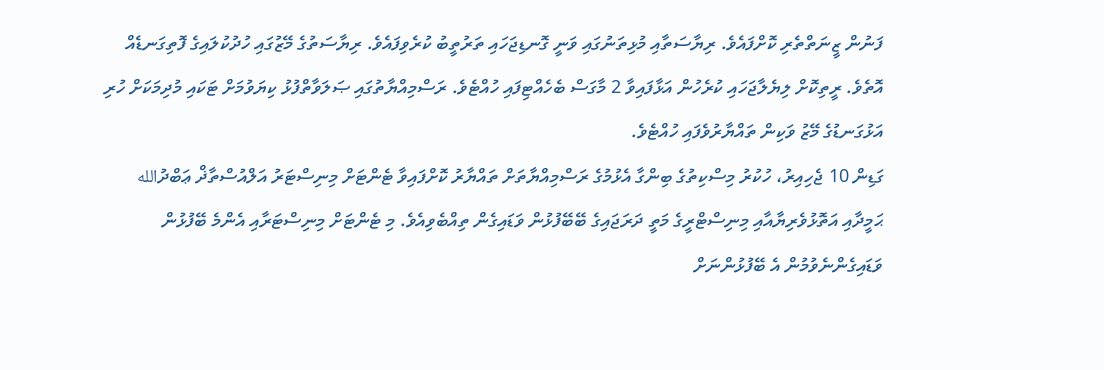ފަނުން ޒީނަތްތެރި ކޮށްފައެވެ. ރިޔާސަތާއި މުޅިތަނުގައި ވަނީ ގޮނޑިޖަހައި ތަރުތީބު ކުރެވިފައެވެ. ރިޔާސަތުގެ މޭޒުގައި ހުދުކުލައިގެ ފޮތިގަނޑެއް އޮތެވެ. ރީތިކޮށް ލިޔެލާޖަހައި ކުރެހުން އަޅާފައިވާ 2 މާގަސް ބެހެއްޓިފައި ހުއްޓެވެ. ރަސްމިއްޔާތުގައި ޞަލަވާތްފުޅު ކިޔަވުމަށް ޓަކައި މުދިމަކަށް ހުރި އަޅުގަނޑުގެ މޭޒު ވަކިން ތައްޔާރުވެފައި ހުއްޓެވެ.
ގަޑިން 10 ޖެހިއިރު، ހުކުރު މިސްކިތުގެ ބިންގާ އެޅުމުގެ ރަސްމިއްޔާތަށް ތައްޔާރު ކޮށްފައިވާ ޓެންޓަށް މިނިސްޓަރު އަލްއުސްތާޛް ޢަބްދުالله ޙަމީދާއި އަތޮޅުވެރިޔާއާއި މިނިސްޓްރީގެ މަތީ ދަރަޖައިގެ ބޭބޭފުޅުން ވަޑައިގެން ތިއްބެވިއެވެ. މި ޓެންޓަށް މިނިސްޓަރާއި އެންމެ ބޭފުޅުން ވަޑައިގެންނެވުމުން އެ ބޭފުޅުންނަށް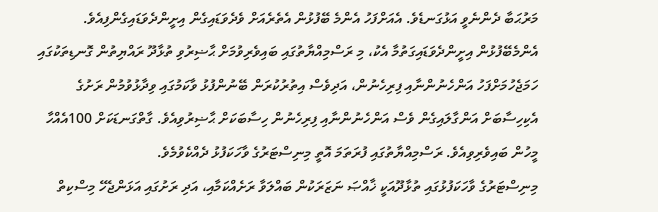މަރުޙަބާ ދެންނެވީ އަޅުގަނޑެވެ. އެއަށްފަހު އެންމެ ބޭފުޅުން އެތެރެއަށް ވެދެވަޑައިގެން އިށީންދެވަޑައިގެންފިއެވެ. އެންމެބޭފުޅުން އިށީންދެވަޑައިގަތުމާ އެކު، މި ރަސްމިއްޔާތުގައި ބައިވެރިވުމަށް ޙާޟިރުވި ތުޅާދޫ ރައްޔިތުން ގޮނޑިތަކުގައި ހަމަޖެހުމަށްފަހު އަންހެނުންނާއި ފިރިހެނުން، އަދިވެސް އިތުރުކުރަން ބޭނުންފުޅު ވާކަމުގައި ވިދާޅުވުމުން ރަށުގެ އެކިހިސާބަށް އަންގާލައިގެން ވެސް އަންހެނުންނާއި ފިރިހެނުން ހިސާބަކަށް ޙާޟިރުވިއެވެ. ގާތްގަނޑަކަށް 100އެއްހާ މީހުން ބައިވެރިވިއެވެ. ރަސްމިއްޔާތުގައި ފުރަތަމަ އޮތީ މިނިސްޓަރުގެ ވާހަކަފުޅު ދެއްކެވުމެވެ.
މިނިސްޓަރުގެ ވާހަކަފުޅުގައި ތުޅާދޫއަކީ ޚާއްޞަ ނަޒަރަކުން ބައްލަވާ ރަށެއްކަމާއި، އަދި ރަށުގައި އަޅަންޖެހޭ މިސްކިތް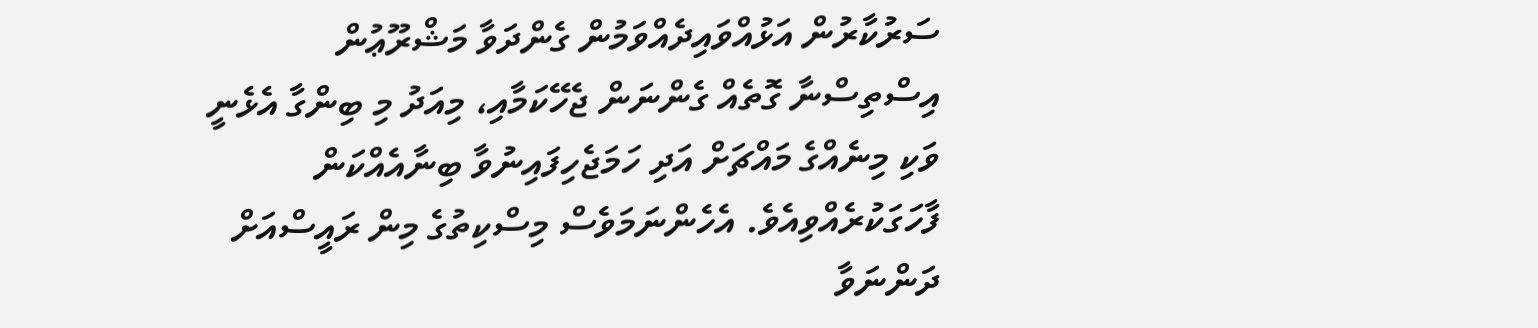ސަރުކާރުން އަޅުއްވައިދެއްވަމުން ގެންދަވާ މަޝްރޫޢުން އިސްތިސްނާ ގޮތެއް ގެންނަން ޖެހޭކަމާއި، މިއަދު މި ބިންގާ އެޅެނީ ވަކި މިނެއްގެ މައްޗަށް އަދި ހަމަޖެހިފައިނުވާ ބިނާއެއްކަން ފާހަގަކުރެއްވިއެވެ. އެހެންނަމަވެސް މިސްކިތުގެ މިން ރައީސްއަށް ދަންނަވާ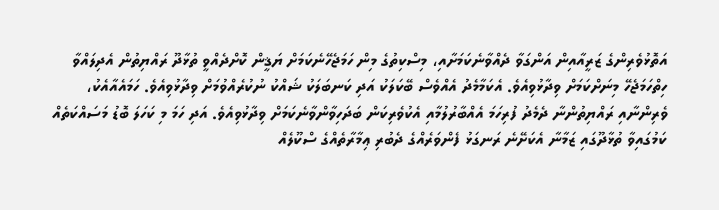އަތޮޅުވެރިންގެ ޒަރީއާއިން އަންގަވާ ދެއްވާނެކަމަށާއި، މިސްކިތުގެ މިން ހަމަޖެހޭނެކަމަށް ޔަޤީން ކޮށްދެއްވީ ތުޅާދޫ ރައްޔިތުން އެދިލައްވާ ހިތްހަމަޖެހޭ މިނަށްކަމަށް ވިދާޅުވިއެވެ. އެކަމާމެދު އެއްވެސް ބޭކަލަކު އަދި ކަނބަލަކު ޝައްކު ނުކުރެއްވުމަށް ވިދާޅުވިއެވެ. ހަމައެއާއެކު، ވެރިންނާއި ރައްޔިތުންނާ ދެމެދު ފުރިހަމަ އެއްބާރުލުމާއި އެކުވެރިކަން ބަދަހިވާންވާނެކަމަށް ވިދާޅުވިއެވެ. އަދި ހަމަ މި ކަހަލަ ބޮޑު މަސައްކަތެއް ކަމުގައިވާ ތުޅާދޫގައި ޒަމާނާ އެކަށޭނެ ރަނގަޅު ފެންވަރެއްގެ ދެބުރި ޢިމާރާތެއްގެ ސްކޫލެއް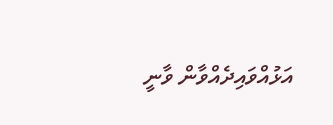އަޅުއްވައިދެއްވާން ވާނީ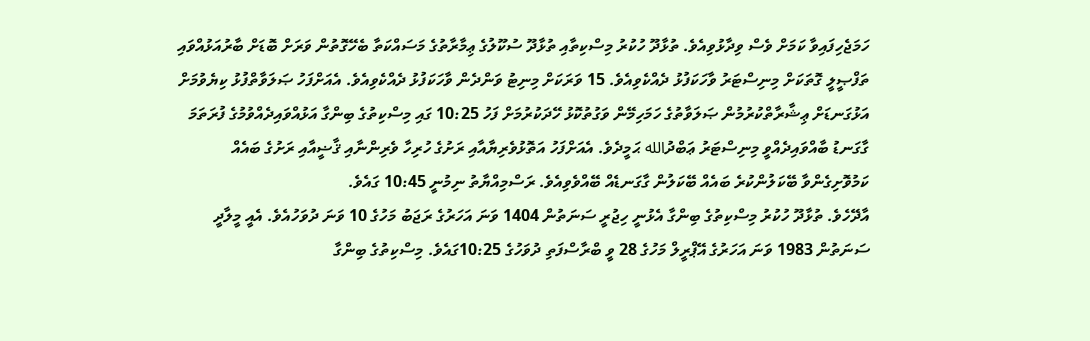ހަމަޖެހިފައިވާ ކަމަށް ވެސް ވިދާޅުވިއެވެ. ތުޅާދޫ ހުކުރު މިސްކިތާއި ތުޅާދޫ ސުކޫލުގެ ޢިމާރާތުގެ މަސައްކަތާ ބެހޭގޮތުން ވަރަށް ބޮޑަށް ބާރުއަޅުއްވައި ތަފްޞީލީ ގޮތަކަށް މިނިސްޓަރު ވާހަކަފުޅު ދެއްކެވިއެވެ. 15 ވަރަކަށް މިނިޓު ވަންދެން ވާހަކަފުޅު ދެއްކެވިއެވެ. އެއަށްފަހު ޞަލަވާތްފުޅު ކިޔެވުމަށް އަޅުގަނޑަށް ޢިޝާރާތްކުރުމުން ޞަލަވާތުގެ ހަމަހިމޭން ވަގުތުކޮޅު ހޭދަކުރުމަށް ފަހު 10:25 ގައި މިސްކިތުގެ ބިންގާ އަޅުއްވައިދެއްވުމުގެ ފުރަތަމަ ގާގަނޑު ބާއްވައިދެއްވީ މިނިސްޓަރު ޢަބްދުالله ޙަމީދެވެ. އެއަށްފަހު އަތޮޅުވެރިޔާއާއި ރަށުގެ ހުރިހާ ވެރިންނާއި ޤާޟީއާއި ރަށުގެ ބައެއް ކަމުވޮށިގެންވާ ބޭކަލުންކުރެ ބައެއް ބޭކަލުން ގާގަނޑެއް ބޭއްވެވިއެވެ. ރަސްމިއްޔާތު ނިމުނީ 10:45 ގައެވެ.
އާދޭހެވެ. ތުޅާދޫ ހުކުރު މިސްކިތުގެ ބިންގާ އެޅުނީ ހިޖުރީ ސަނަތުން 1404 ވަނަ އަހަރުގެ ރަޖަބު މަހުގެ 10 ވަނަ ދުވަހުއެވެ. އެއީ މީލާދީ ސަނަތުން 1983 ވަނަ އަހަރުގެ އޭޕްރީލް މަހުގެ 28 ވީ ބްރާސްފަތި ދުވަހުގެ 10:25ގައެވެ. މިސްކިތުގެ ބިންގާ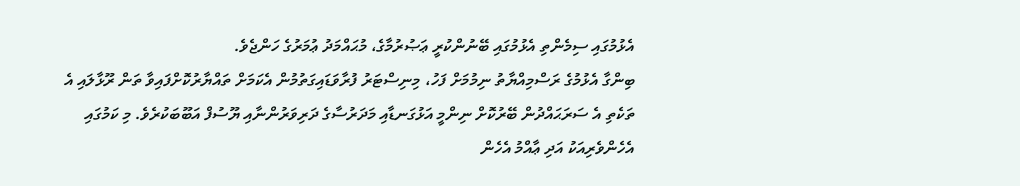އެޅުމުގައި ސިމެންތި އެޅުމުގައި ބޭނުންކުރީ ޢަޞުރުމާގެ، މުޙައްމަދު ޢުމަރުގެ ހަންޖެވެ.
ބިންގާ އެޅުމުގެ ރަސްމިއްޔާތު ނިމުމަށް ފަހު، މިނިސްޓަރު ފުރާވަޑައިގަތުމުން އެކަމަށް ތައްޔާރުކޮށްފައިވާ ތަން ރޫޅާލައި އެ ތަކެތި އެ ސަރަޙައްދުން ބޭރުކޮށް ނިންމީ އަޅުގަނޑާއި މަދަރުސާގެ ދަރިވަރުންނާއި ޔޫސުފް އަބޫބަކުރެވެ. މި ކަމުގައި އެހެންވެރިއަކު އަދި ޢާއްމު އެހެން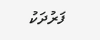ފަރުދަކު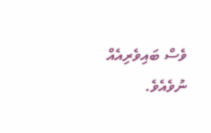ވެސް ބައިވެރިއެއް ނުވެއެވެ.